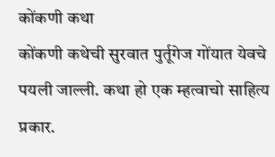कोंकणी कथा
कोंकणी कथेची सुरवात पुर्तूगेज गोंयात येवचे पयली जाल्ली. कथा हो एक म्हत्वाचो साहित्य प्रकार.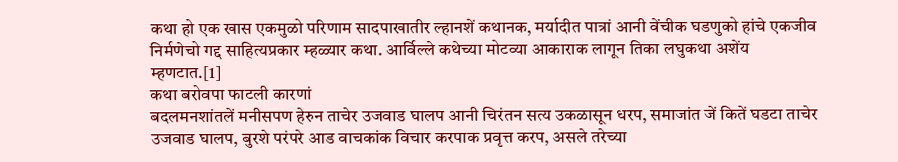कथा हो एक खास एकमुळो परिणाम सादपाखातीर ल्हानशें कथानक, मर्यादीत पात्रां आनी वेंचीक घडणुको हांचे एकजीव निर्मणेचो गद्द साहित्यप्रकार म्हळ्यार कथा. आर्विल्ले कथेच्या मोटव्या आकाराक लागून तिका लघुकथा अशेंय म्हणटात.[1]
कथा बरोवपा फाटली कारणां
बदलमनशांतलें मनीसपण हेरुन ताचेर उजवाड घालप आनी चिरंतन सत्य उकळासून धरप, समाजांत जें कितें घडटा ताचेर उजवाड घालप, बुरशे परंपरे आड वाचकांक विचार करपाक प्रवृत्त करप, असले तरेच्या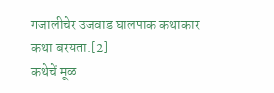गजालीचेर उजवाड घालपाक कथाकार कथा बरयता.[2]
कथेचें मूळ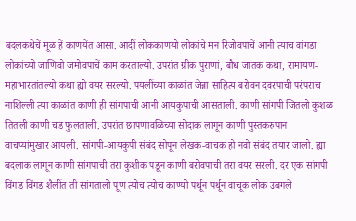बदलकथेचें मूळ हें काणयेंत आसा. आदीं लोककाणयो लोकांचे मन रिजोवपाचें आनी त्याच वांगडा लोकांच्यो जाणिवो जमोवपाचें काम करताल्यो. उपरांत ग्रीक पुराणां, बौध जातक कथा, रामायण-महाभारतांतल्यो कथा ह्यो वयर सरल्यो. पयलींच्या काळांत जेन्ना साहित्य बरोवन दवरपाची परंपराच नाशिल्ली त्या काळांत काणी ही सांगपाची आनी आयकुपाची आसताली. काणी सांगपी जितलो कुशळ तितली काणी चड फुलताली. उपरांत छापणावळिच्या सोदाक लागून काणी पुस्तकरुपान वाचप्यांमुखार आयली. सांगपी-आयकुपी संबंद सोपून लेखक-वाचक हो नवो संबंद तयार जालो. ह्या बदलाक लागून काणी सांगपाची तरा कुशीक पडून काणी बरोवपाची तरा वयर सरली. दर एक सांगपी विंगड विंगड शैलींत ती सांगतालो पूण त्योच त्योच काण्यो पर्थून पर्थून वाचूक लोक उबगले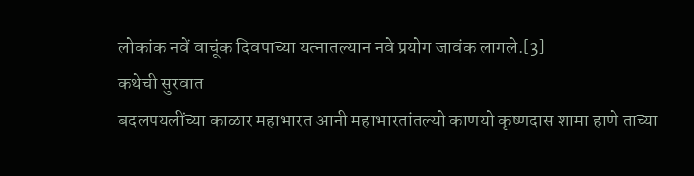लोकांक नवें वाचूंक दिवपाच्या यत्नातल्यान नवे प्रयोग जावंक लागले.[3]
कथेची सुरवात
बदलपयलींच्या काळार महाभारत आनी महाभारतांतल्यो काणयो कृष्णदास शामा हाणे ताच्या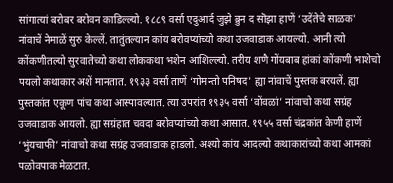सांगात्यां बरोबर बरोवन काडिल्ल्यो. १८८९ वर्सा एदुआर्द जुझे ब्रुन द सॊझा हाणें ‘उदेंतेचे साळक' नांवाचें नेमाळें सुरु केल्लें. तातुंतल्यान कांय बरोवप्यांच्यो कथा उजवाडाक आयल्यो. आनी त्यो कोंकणीतल्यो सुरवातेच्यो कथा लोककथा भशेन आशिल्ल्यो. तरीय शणै गोंयबाब हांकां कोंकणी भाशेचो पयलो कथाकार अशें मानतात. १९३३ वर्सा ताणें ‘गोमन्तो पनिषद' ह्या नांवाचें पुस्तक बरयलें. ह्या पुस्तकांत एकूण पांच कथा आस्पावल्यात. त्या उपरांत १९३५ वर्सा ‘वोंवळां’ नांवाचो कथा सग्रंह उजवाडाक आयलो. ह्या सग्रंहात चवदा बरोवप्यांच्यो कथा आसात. १९५५ वर्सा चंद्रकांत केणी हाणें ‘भुंयचाफी’ नांवाचो कथा सग्रंह उजवाडाक हाडलो. अश्यो कांय आदल्यो कथाकारांच्यो कथा आमकां पळोवपाक मेळटात.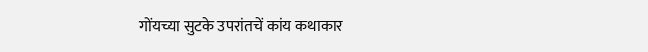गोंयच्या सुटके उपरांतचें कांय कथाकार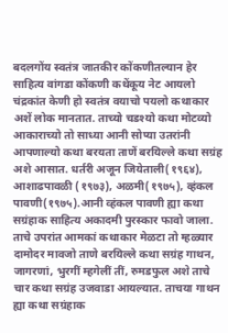बदलगोंय स्वतंत्र जातकीर कोंकणीतल्यान हेर साहित्य वांगडा कोंकणी कथेंकूय नेट आयलो चंद्रकांत केणी हो स्वतंत्र वयाचो पयलो कथाकार अशें लोक मानतात. ताच्यो चडश्यो कथा मोटव्यो आकाराच्यो तो साध्या आनी सोप्या उतरांनी आपणाल्यो कथा बरयता ताणें बरयिल्ले कथा सग्रंह अशे आसात. धर्तरी अजून जियेताली(१९६४), आशाढपावळी (१९७३), अळमी(१९७५), व्हंकल पावणी(१९७५).आनी व्हंकल पावणी ह्या कथा सग्रंहाक साहित्य अकादमी पुरस्कार फावो जाला. ताचे उपरांत आमकां कथाकार मेळटा तो म्हळ्यार दामोदर मावजो ताणे बरयिल्ले कथा सग्रंह गाथन, जागरणां, भुरगीं म्हगेलीं तीं, रुमडफुल अशे ताचे चार कथा सग्रंह उजवाडा आयल्यात. ताचया गाथन ह्या कथा सग्रंहाक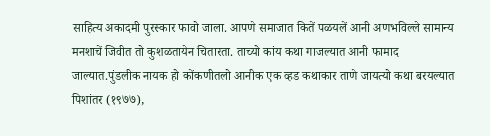साहित्य अकादमी पुरस्कार फावो जाला. आपणे समाजात कितें पळयलें आनी अणभविल्ले सामान्य मनशाचें जिवीत तो कुशळतायेन चितारता. ताच्यो कांय कथा गाजल्यात आनी फामाद जाल्यात.पुंडलीक नायक हो कोंकणीतलो आनीक एक व्हड कथाकार ताणे जायत्यो कथा बरयल्यात पिशांतर (१९७७),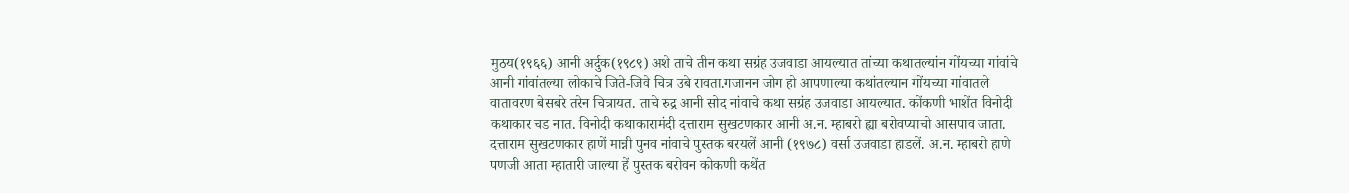मुठय(१९६६) आनी अर्दुक(१९८९) अशे ताचे तीन कथा सग्रंह उजवाडा आयल्यात तांच्या कथातल्यांन गोंयच्या गांवांचे आनी गांवांतल्या लोकाचे जिते-जिवे चित्र उबे रावता.गजानन जोग हो आपणाल्या कथांतल्यान गोंयच्या गांवातले वातावरण बेसबरे तरेन चित्रायत. ताचे रुद्र आनी सोद नांवाचे कथा सग्रंह उजवाडा आयल्यात. कोंकणी भाशेंत विनोदी कथाकार चड नात. विनोदी कथाकारामंदी दत्ताराम सुखटणकार आनी अ.न. म्हाबरो ह्या बरोवप्याचो आसपाव जाता. दत्ताराम सुखटणकार हाणें मान्नी पुनव नांवाचे पुस्तक बरयलें आनी (१९७८) वर्सा उजवाडा हाडलें. अ.न. म्हाबरो हाणे पणजी आता म्हातारी जाल्या हें पुस्तक बरोवन कोकणी कथेंत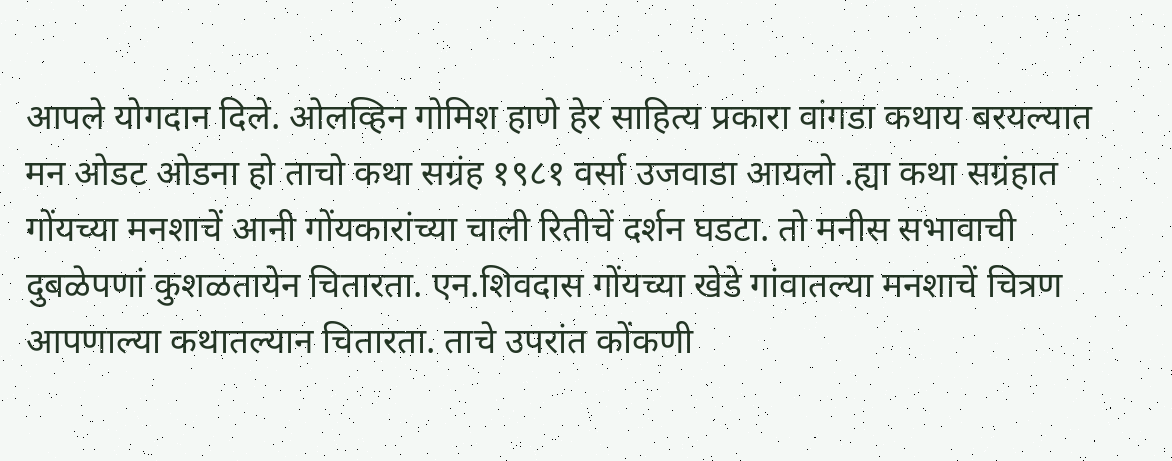आपले योगदान दिले. ओलव्हिन गोमिश हाणे हेर साहित्य प्रकारा वांगडा कथाय बरयल्यात मन ओडट ओडना हो ताचो कथा सग्रंह १९८१ वर्सा उजवाडा आयलो .ह्या कथा सग्रंहात गोंयच्या मनशाचें आनी गोंयकारांच्या चाली रितीचें दर्शन घडटा. तो मनीस सभावाची दुबळेपणां कुशळतायेन चितारता. एन.शिवदास गोंयच्या खेडे गांवातल्या मनशाचें चित्रण आपणाल्या कथातल्यान चितारता. ताचे उपरांत कोंकणी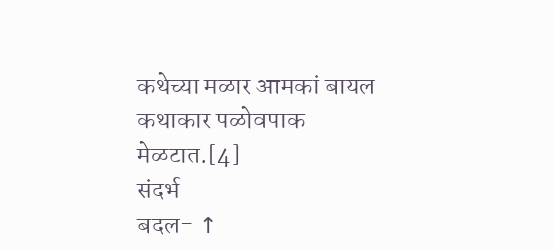कथेच्या मळार आमकां बायल कथाकार पळोवपाक मेळटात.[4]
संदर्भ
बदल- ↑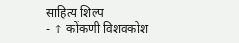साहित्य शिल्प
- ↑ कोंकणी विशवकोश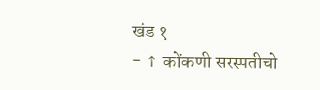खंड १
- ↑ कोंकणी सरस्पतीचो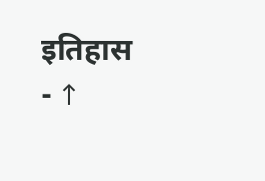इतिहास
- ↑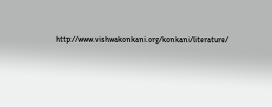http://www.vishwakonkani.org/konkani/literature/